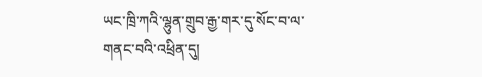ཡང་ཁྲི་ཀའི་ལྷུན་གྲུབ་རྒྱ་གར་དུ་སོང་བ་ལ་གནང་བའི་འཕྲིན་དུ།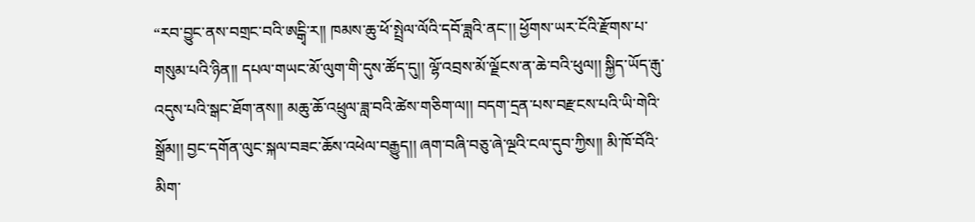“རབ་བྱུང་ནས་བགྲང་བའི་ཨངྒྭི་ར།། ཁམས་ཆུ་ཕོ་སྤྲེལ་ལོའི་དབོ་ཟླའི་ནང་།། ཕྱོགས་ཡར་ངོའི་རྫོགས་པ་གསུམ་པའི་ཉིན།། དཔལ་གཡང་མོ་ལུག་གི་དུས་ཚོད་དུ།། ལྷོ་འབྲས་མོ་ལྗོངས་ན་ཆེ་བའི་ཕུལ།། སྐྱིད་ཡོད་རྒུ་འདུས་པའི་སྒང་ཐོག་ནས།། མཆུ་ཆོ་འཕྲུལ་ཟླ་བའི་ཚེས་གཅིག་ལ།། བདག་དྲན་པས་བརྫངས་པའི་ཡི་གེའི་སྒྲོམ།། བྱང་དགོན་ལུང་སྐལ་བཟང་ཆོས་འཕེལ་བརྒྱུད།། ཞག་བཞི་བཅུ་ཞེ་ལྔའི་ངལ་དུབ་ཀྱིས།། མི་ཁོ་བོའི་མིག་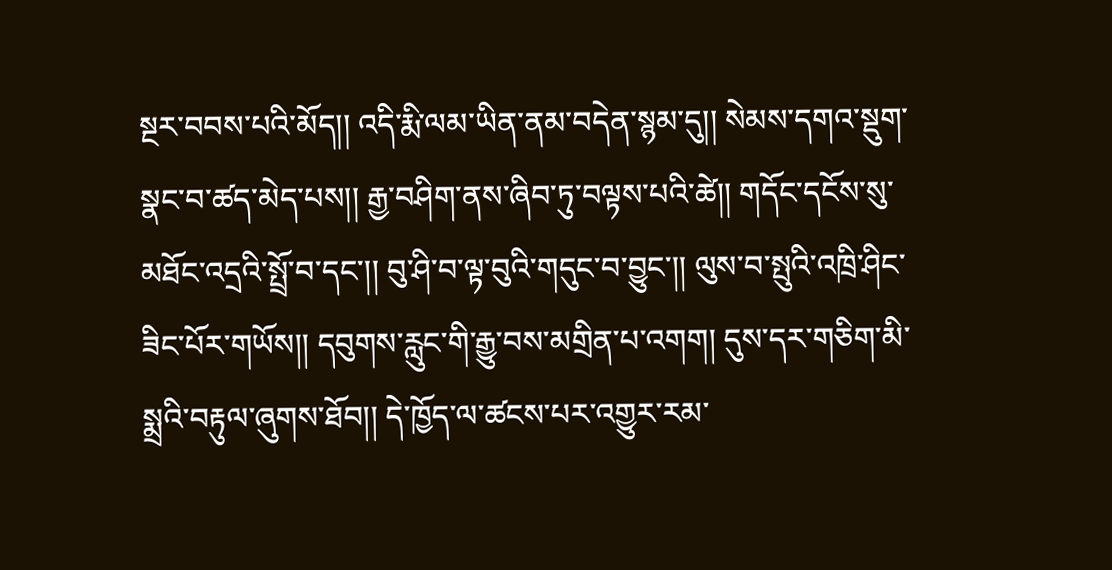སྔར་བབས་པའི་མོད།། འདི་རྨི་ལམ་ཡིན་ནམ་བདེན་སྙམ་དུ།། སེམས་དགའ་སྡུག་སྣང་བ་ཚད་མེད་པས།། རྒྱ་བཤིག་ནས་ཞིབ་ཏུ་བལྟས་པའི་ཚེ།། གདོང་དངོས་སུ་མཐོང་འདྲའི་སྤྲོ་བ་དང་།། བུ་ཤི་བ་ལྟ་བུའི་གདུང་བ་བྱུང་།། ལུས་བ་སྤུའི་འཁྲི་ཤིང་ཟིང་པོར་གཡོས།། དབུགས་རླུང་གི་རྒྱུ་བས་མགྲིན་པ་འགག། དུས་དར་གཅིག་མི་སྨྲའི་བརྟུལ་ཞུགས་ཐོབ།། དེ་ཁྱོད་ལ་ཚངས་པར་འགྱུར་རམ་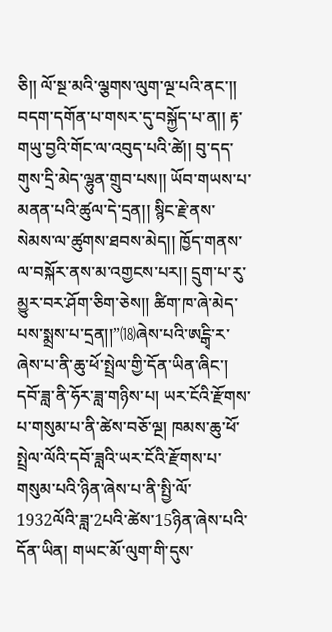ཅི།། ལོ་སྔ་མའི་ལྕགས་ལུག་ལྔ་པའི་ནང་།། བདག་དགོན་པ་གསར་དུ་བསྐྱོད་པ་ན།། རྟ་གཡུ་བྱའི་གོང་ལ་འབུད་པའི་ཚེ།། བུ་དད་གུས་དྲི་མེད་ལྷུན་གྲུབ་པས།། ཡོབ་གཡས་པ་མནན་པའི་ཚུལ་དེ་དྲན།། སྙིང་རྗེ་ནས་སེམས་ལ་ཚུགས་ཐབས་མེད།། ཁྱོད་གནས་ལ་བསྐོར་ནས་མ་འགྱངས་པར།། དྲུག་པ་རུ་མྱུར་བར་ཤོག་ཅིག་ཅེས།། ཚིག་ཁ་ཞེ་མེད་པས་སྨྲས་པ་དྲན།།”⒅ཞེས་པའི་ཨངྒྭི་ར་ཞེས་པ་ནི་ཆུ་ཕོ་སྤྲེལ་གྱི་དོན་ཡིན་ཞིང་། དབོ་ཟླ་ནི་ཧོར་ཟླ་གཉིས་པ། ཡར་ངོའི་རྫོགས་པ་གསུམ་པ་ནི་ཚེས་བཅོ་ལྔ། ཁམས་ཆུ་ཕོ་སྤྲེལ་ལོའི་དབོ་ཟླའི་ཡར་ངོའི་རྫོགས་པ་གསུམ་པའི་ཉིན་ཞེས་པ་ནི་སྤྱི་ལོ་1932ལོའི་ཟླ་2པའི་ཚེས་15ཉིན་ཞེས་པའི་དོན་ཡིན། གཡང་མོ་ལུག་གི་དུས་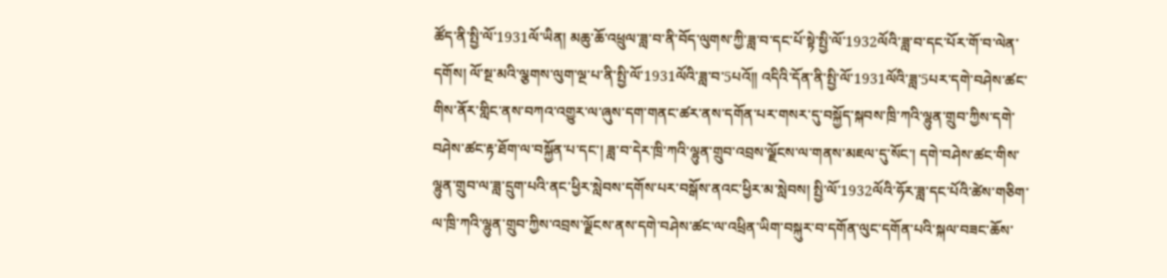ཚོད་ནི་སྤྱི་ལོ་1931ལོ་ཡིན། མཆུ་ཆོ་འཕྲུལ་ཟླ་བ་ནི་བོད་ལུགས་ཀྱི་ཟླ་བ་དང་པོ་སྟེ་སྤྱི་ལོ་1932ལོའི་ཟླ་བ་དང་པོར་གོ་བ་ལེན་དགོས། ལོ་སྔ་མའི་ལྕགས་ལུག་ལྔ་པ་ནི་སྤྱི་ལོ་1931ལོའི་ཟླ་བ་5པའོ།། འདིའི་དོན་ནི་སྤྱི་ལོ་1931ལོའི་ཟླ་5པར་དགེ་བཤེས་ཚང་གིས་ནོར་གླིང་ནས་བཀའ་འགྱུར་ལ་ཞུས་དག་གནང་ཚར་ནས་དགོན་པར་གསར་དུ་བསྐྱོད་སྐབས་ཁྲི་ཀའི་ལྷུན་གྲུབ་ཀྱིས་དགེ་བཤེས་ཚང་རྟ་ཐོག་ལ་བསྐྱོན་པ་དང་། ཟླ་བ་དེར་ཁྲི་ཀའི་ལྷུན་གྲུབ་འབྲས་ལྗོངས་ལ་གནས་མཇལ་དུ་སོང་། དགེ་བཤེས་ཚང་གིས་ལྷུན་གྲུབ་ལ་ཟླ་དྲུག་པའི་ནང་ཕྱིར་སླེབས་དགོས་པར་བསྒོས་ནའང་ཕྱིར་མ་སླེབས། སྤྱི་ལོ་1932ལོའི་ཧོར་ཟླ་དང་པོའི་ཚེས་གཅིག་ལ་ཁྲི་ཀའི་ལྷུན་གྲུབ་ཀྱིས་འབྲས་ལྗོངས་ནས་དགེ་བཤེས་ཚང་ལ་འཕྲིན་ཡིག་བསྐུར་བ་དགོན་ལུང་དགོན་པའི་སྐལ་བཟང་ཆོས་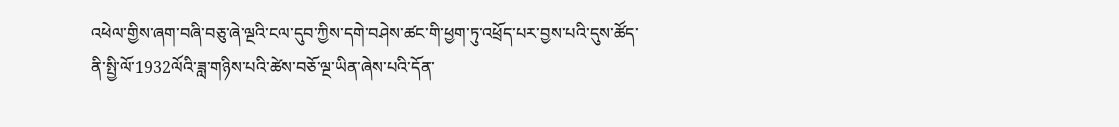འཕེལ་གྱིས་ཞག་བཞི་བཅུ་ཞེ་ལྔའི་ངལ་དུབ་ཀྱིས་དགེ་བཤེས་ཚང་གི་ཕྱག་ཏུ་འཕྲོད་པར་བྱས་པའི་དུས་ཚོད་ནི་སྤྱི་ལོ་1932ལོའི་ཟླ་གཉིས་པའི་ཚེས་བཅོ་ལྔ་ཡིན་ཞེས་པའི་དོན་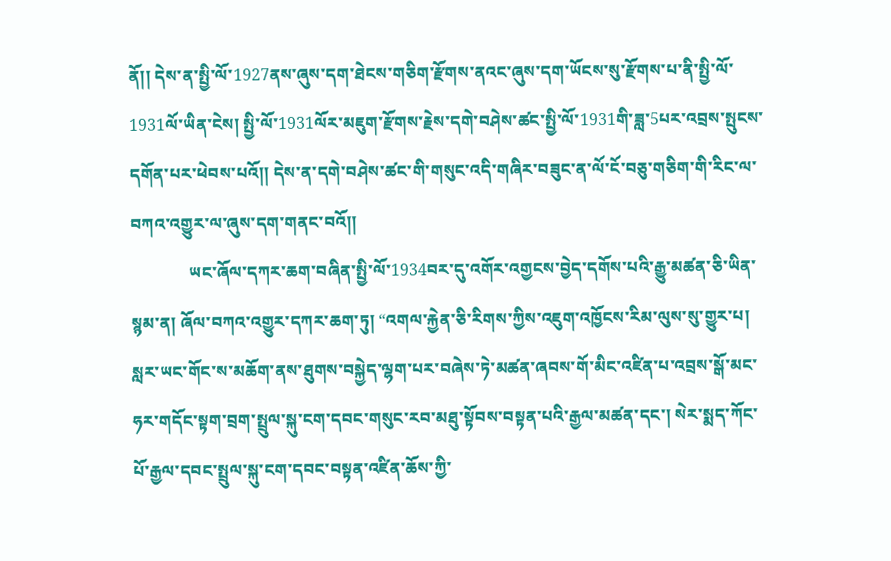ནོ།། དེས་ན་སྤྱི་ལོ་1927ནས་ཞུས་དག་ཐེངས་གཅིག་རྫོགས་ནའང་ཞུས་དག་ཡོངས་སུ་རྫོགས་པ་ནི་སྤྱི་ལོ་1931ལོ་ཡིན་ངེས། སྤྱི་ལོ་1931ལོར་མཇུག་རྫོགས་རྗེས་དགེ་བཤེས་ཚང་སྤྱི་ལོ་1931གི་ཟླ་5པར་འབྲས་སྤུངས་དགོན་པར་ཕེབས་པའོ།། དེས་ན་དགེ་བཤེས་ཚང་གི་གསུང་འདི་གཞིར་བཟུང་ན་ལོ་ངོ་བཅུ་གཅིག་གི་རིང་ལ་བཀའ་འགྱུར་ལ་ཞུས་དག་གནང་བའོ།།
              ཡང་ཞོལ་དཀར་ཆག་བཞིན་སྤྱི་ལོ་1934བར་དུ་འགོར་འགྱངས་བྱེད་དགོས་པའི་རྒྱུ་མཚན་ཅི་ཡིན་སྙམ་ན། ཞོལ་བཀའ་འགྱུར་དཀར་ཆག་ཏུ། “འགལ་རྐྱེན་ཅི་རིགས་ཀྱིས་འཇུག་འཁྱོངས་རིམ་ལུས་སུ་གྱུར་པ། སླར་ཡང་གོང་ས་མཆོག་ནས་ཐུགས་བསྐྱེད་ལྷག་པར་བཞེས་ཏེ་མཚན་ཞབས་གོ་མིང་འཛིན་པ་འབྲས་སྒོ་མང་ཧར་གདོང་སྟག་བྲག་སྤྲུལ་སྐུ་ངག་དབང་གསུང་རབ་མཐུ་སྟོབས་བསྟན་པའི་རྒྱལ་མཚན་དང་། སེར་སྨད་ཀོང་པོ་རྒྱལ་དབང་སྤྲུལ་སྐུ་ངག་དབང་བསྟན་འཛིན་ཆོས་ཀྱི་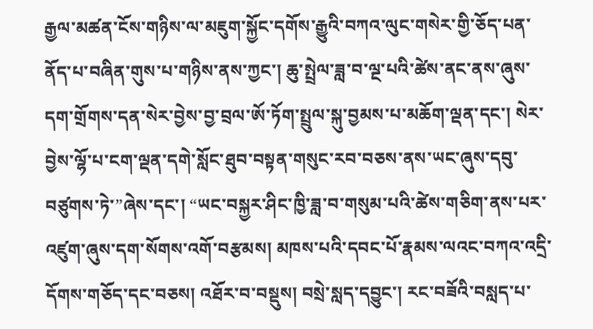རྒྱལ་མཚན་ངོས་གཉིས་ལ་མཇུག་སྐྱོང་དགོས་རྒྱུའི་བཀའ་ལུང་གསེར་གྱི་ཅོད་པན་ནོད་པ་བཞིན་གུས་པ་གཉིས་ནས་ཀྱང་། ཆུ་སྤྲེལ་ཟླ་བ་ལྔ་པའི་ཚེས་ནང་ནས་ཞུས་དག་གྲོགས་དན་སེར་བྱེས་བྱ་བྲལ་ཨོ་ཏོག་སྤྲུལ་སྐུ་བྱམས་པ་མཆོག་ལྡན་དང་། སེར་བྱེས་ལྷོ་པ་ངག་ལྡན་དགེ་སློང་ཐུབ་བསྟན་གསུང་རབ་བཅས་ནས་ཡང་ཞུས་དབུ་བཙུགས་ཏེ་”ཞེས་དང་། “ཡང་བསྐྱར་ཤིང་ཁྱི་ཟླ་བ་གསུམ་པའི་ཚེས་གཅིག་ནས་པར་འཛུག་ཞུས་དག་སོགས་འགོ་བརྩམས། མཁས་པའི་དབང་པོ་རྣམས་ལའང་བཀའ་འདྲི་དོགས་གཅོད་དང་བཅས། འཐོར་བ་བསྡུས། བསྲེ་སླད་དབྱུང་། རང་བཟོའི་བསླད་པ་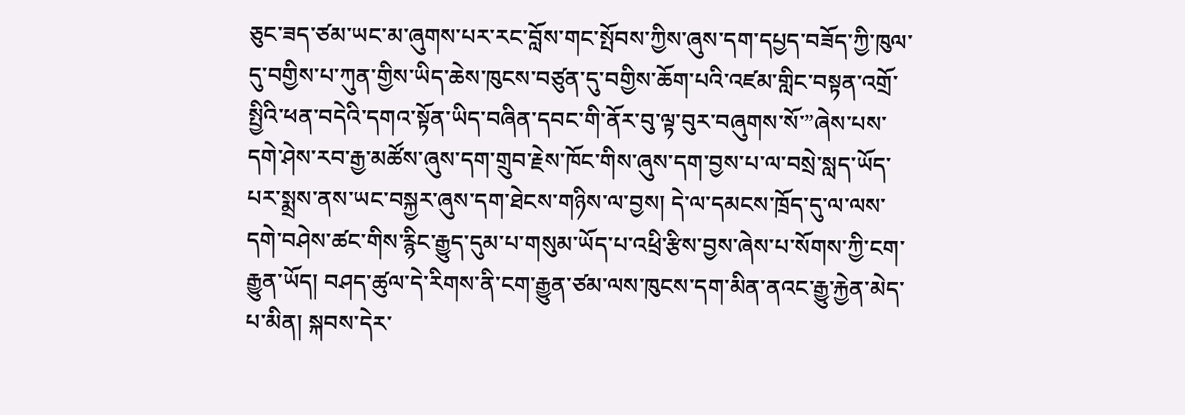ཅུང་ཟད་ཙམ་ཡང་མ་ཞུགས་པར་རང་བློས་གང་སྤོབས་ཀྱིས་ཞུས་དག་དཔྱད་བཟོད་ཀྱི་ཁུལ་དུ་བགྱིས་པ་ཀུན་གྱིས་ཡིད་ཆེས་ཁུངས་བཙུན་དུ་བགྱིས་ཆོག་པའི་འཛམ་གླིང་བསྟན་འགྲོ་སྤྱིའི་ཕན་བདེའི་དགའ་སྟོན་ཡིད་བཞིན་དབང་གི་ནོར་བུ་ལྟ་བུར་བཞུགས་སོ་”ཞེས་པས་དགེ་ཤེས་རབ་རྒྱ་མཚོས་ཞུས་དག་གྲུབ་རྗེས་ཁོང་གིས་ཞུས་དག་བྱས་པ་ལ་བསྲེ་སླད་ཡོད་པར་སྨྲས་ནས་ཡང་བསྐྱར་ཞུས་དག་ཐེངས་གཉིས་ལ་བྱས། དེ་ལ་དམངས་ཁྲོད་དུ་ལ་ལས་དགེ་བཤེས་ཚང་གིས་རྙིང་རྒྱུད་དུམ་པ་གསུམ་ཡོད་པ་འཕྲི་རྩིས་བྱས་ཞེས་པ་སོགས་ཀྱི་ངག་རྒྱུན་ཡོད། བཤད་ཚུལ་དེ་རིགས་ནི་ངག་རྒྱུན་ཙམ་ལས་ཁུངས་དག་མིན་ནའང་རྒྱུ་རྐྱེན་མེད་པ་མིན། སྐབས་དེར་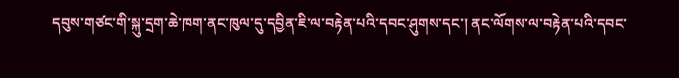དབུས་གཙང་གི་སྐུ་དྲག་ཆེ་ཁག་ནང་ཁུལ་དུ་དབྱིན་ཇི་ལ་བརྟེན་པའི་དབང་ཤུགས་དང་། ནང་ལོགས་ལ་བརྟེན་པའི་དབང་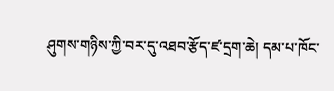ཤུགས་གཉིས་ཀྱི་བར་དུ་འཐབ་རྩོད་ཛ་དྲག་ཆེ། དམ་པ་ཁོང་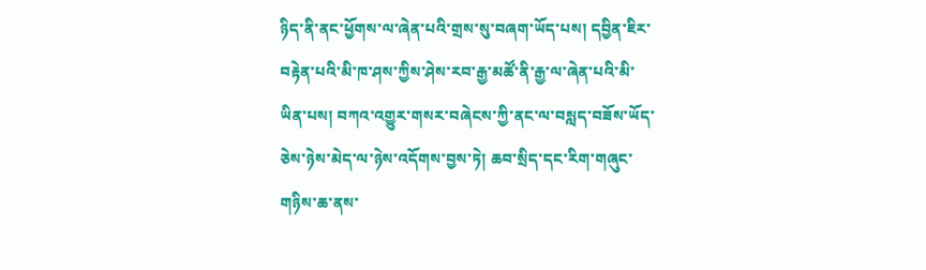ཉིད་ནི་ནང་ཕྱོགས་ལ་ཞེན་པའི་གྲས་སུ་བཞག་ཡོད་པས། དབྱིན་ཇིར་བརྟེན་པའི་མི་ཁ་ཤས་ཀྱིས་ཤེས་རབ་རྒྱ་མཚོ་ནི་རྒྱ་ལ་ཞེན་པའི་མི་ཡིན་པས། བཀའ་འགྱུར་གསར་བཞེངས་ཀྱི་ནང་ལ་བསླད་བཟོས་ཡོད་ཅེས་ཉེས་མེད་ལ་ཉེས་འདོགས་བྱས་ཏེ། ཆབ་སྲིད་དང་རིག་གཞུང་གཉིས་ཆ་ནས་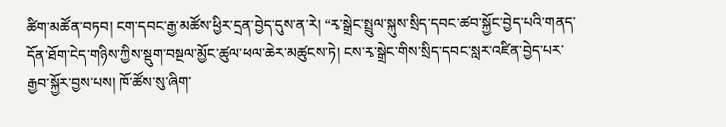ཚིག་མཚོན་བཏབ། ངག་དབང་རྒྱ་མཚོས་ཕྱིར་དྲན་བྱེད་དུས་ན་རེ། “རྭ་སྒྲེང་སྤྲུལ་སྐུས་སྲིད་དབང་ཚབ་སྐྱོང་བྱེད་པའི་གནད་དོན་ཐོག་ངེད་གཉིས་ཀྱིས་སྡུག་བསྔལ་མྱོང་ཚུལ་ཕལ་ཆེར་མཚུངས་ཏེ། ངས་རྭ་སྒྲེང་གིས་སྲིད་དབང་སླར་འཛིན་བྱེད་པར་རྒྱབ་སྐྱོར་བྱས་པས། ཁོ་ཚོས་སུ་ཞིག་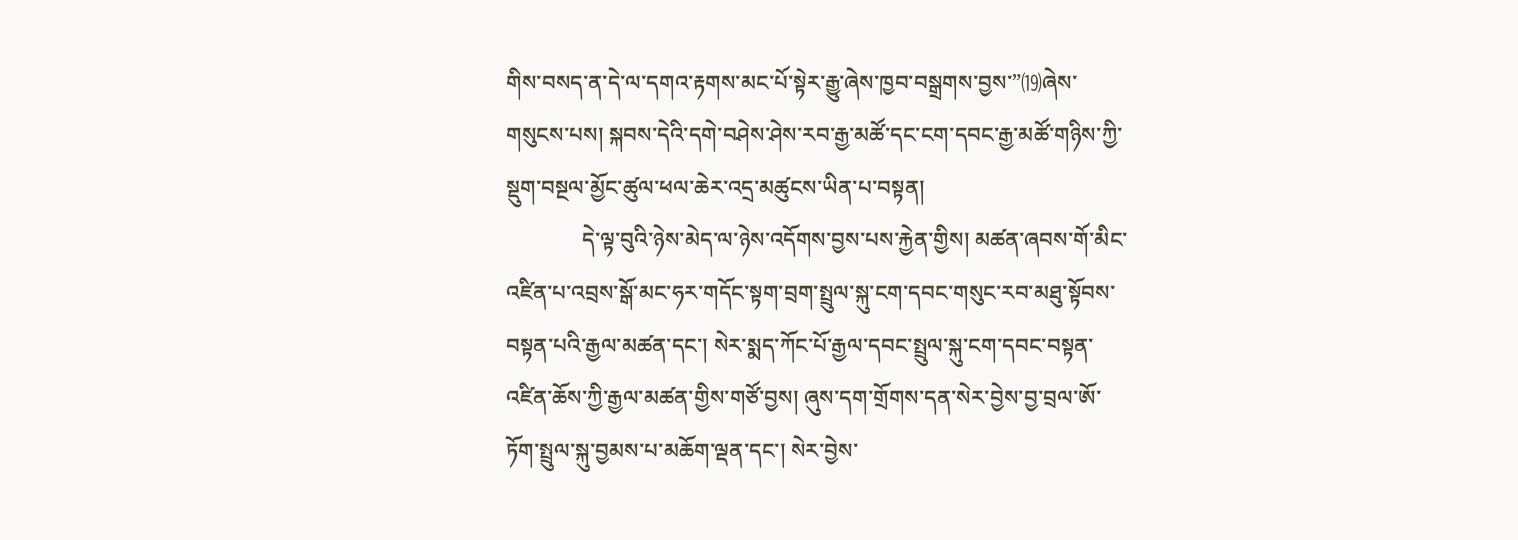གིས་བསད་ན་དེ་ལ་དགའ་རྟགས་མང་པོ་སྟེར་རྒྱུ་ཞེས་ཁྱབ་བསྒྲགས་བྱས་”⒆ཞེས་གསུངས་པས། སྐབས་དེའི་དགེ་བཤེས་ཤེས་རབ་རྒྱ་མཚོ་དང་ངག་དབང་རྒྱ་མཚོ་གཉིས་ཀྱི་སྡུག་བསྔལ་མྱོང་ཚུལ་ཕལ་ཆེར་འདྲ་མཚུངས་ཡིན་པ་བསྟན།
              དེ་ལྟ་བུའི་ཉེས་མེད་ལ་ཉེས་འདོགས་བྱས་པས་རྐྱེན་གྱིས། མཚན་ཞབས་གོ་མིང་འཛིན་པ་འབྲས་སྒོ་མང་ཧར་གདོང་སྟག་བྲག་སྤྲུལ་སྐུ་ངག་དབང་གསུང་རབ་མཐུ་སྟོབས་བསྟན་པའི་རྒྱལ་མཚན་དང་། སེར་སྨད་ཀོང་པོ་རྒྱལ་དབང་སྤྲུལ་སྐུ་ངག་དབང་བསྟན་འཛིན་ཆོས་ཀྱི་རྒྱལ་མཚན་གྱིས་གཙོ་བྱས། ཞུས་དག་གྲོགས་དན་སེར་བྱེས་བྱ་བྲལ་ཨོ་ཏོག་སྤྲུལ་སྐུ་བྱམས་པ་མཆོག་ལྡན་དང་། སེར་བྱེས་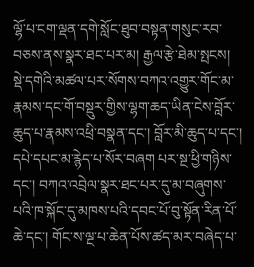ལྷོ་པ་ངག་ལྡན་དགེ་སློང་ཐུབ་བསྟན་གསུང་རབ་བཅས་ནས་སྣར་ཐང་པར་མ། རྒྱལ་རྩེ་ཐེམ་སྤངས། སྡེ་དགེའི་མཚལ་པར་སོགས་བཀའ་འགྱུར་གོང་མ་རྣམས་དང་གོ་བསྡུར་གྱིས་ལྷག་ཆད་ཡིན་ངེས་བློར་ཆུད་པ་རྣམས་འཕྲི་བསྣན་དང་། བློར་མི་ཆུད་པ་དང་། དཔེ་དཔང་མ་རྙེད་པ་སོར་བཞག པར་སྔ་ཕྱི་གཉིས་དང་། བཀའ་འབྲེལ་སྣར་ཐང་པར་དུ་མ་བཞུགས་པའི་ཁ་སྐོང་དུ་མཁས་པའི་དབང་པོ་བུ་སྟོན་རིན་པོ་ཆེ་དང་། གོང་ས་ལྔ་པ་ཆེན་པོས་ཚད་མར་བཞེད་པ་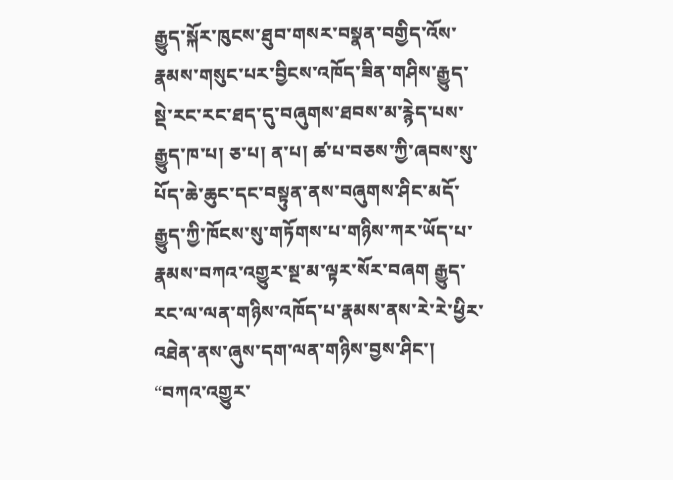རྒྱུད་སྐོར་ཁུངས་ཐུབ་གསར་བསྣན་བགྱིད་འོས་རྣམས་གསུང་པར་བྱིངས་འཁོད་ཟིན་གཤིས་རྒྱུད་སྡེ་རང་རང་ཐད་དུ་བཞུགས་ཐབས་མ་རྙེད་པས་རྒྱུད་ཁ་པ། ཅ་པ། ན་པ། ཚ་པ་བཅས་ཀྱི་ཞབས་སུ་པོད་ཆེ་ཆུང་དང་བསྟུན་ནས་བཞུགས་ཤིང་མདོ་རྒྱུད་ཀྱི་ཁོངས་སུ་གཏོགས་པ་གཉིས་ཀར་ཡོད་པ་རྣམས་བཀའ་འགྱུར་སྔ་མ་ལྟར་སོར་བཞག རྒྱུད་རང་ལ་ལན་གཉིས་འཁོད་པ་རྣམས་ནས་རེ་རེ་ཕྱིར་འཐེན་ནས་ཞུས་དག་ལན་གཉིས་བྱས་ཤིང་། “བཀའ་འགྱུར་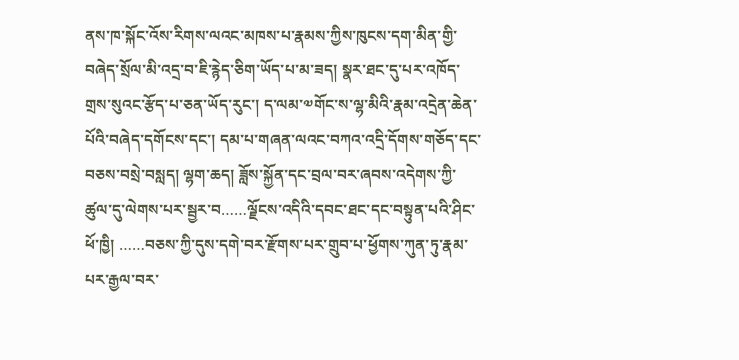ནས་ཁ་སྐོང་འོས་རིགས་ལའང་མཁས་པ་རྣམས་ཀྱིས་ཁུངས་དག་མིན་གྱི་བཞེད་སྲོལ་མི་འདྲ་བ་ཇི་རྙེད་ཅིག་ཡོད་པ་མ་ཟད། སྣར་ཐང་དུ་པར་འཁོད་གྲས་སུའང་རྩོད་པ་ཅན་ཡོད་རུང་། ད་ལམ་༧གོང་ས་ལྷ་མིའི་རྣམ་འདྲེན་ཆེན་པོའི་བཞེད་དགོངས་དང་། དམ་པ་གཞན་ལའང་བཀའ་འདྲི་དོགས་གཅོད་དང་བཅས་བསྲེ་བསླད། ལྷག་ཆད། ཟློས་སྐྱོན་དང་བྲལ་བར་ཞབས་འདེགས་ཀྱི་ཚུལ་དུ་ལེགས་པར་སྦྱར་བ……ལྗོངས་འདིའི་དབང་ཐང་དང་བསྟུན་པའི་ཤིང་ཕོ་ཁྱི། ……བཅས་ཀྱི་དུས་དགེ་བར་རྫོགས་པར་གྲུབ་པ་ཕྱོགས་ཀུན་ཏུ་རྣམ་པར་རྒྱལ་བར་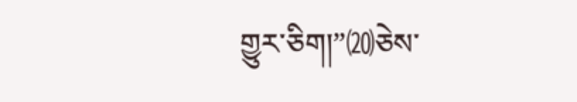གྱུར་ཅིག།”⒇ཅེས་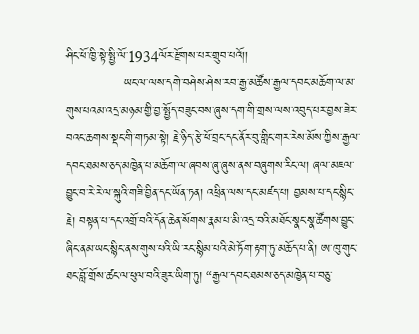ཤིང་ཕོ་ཁྱི་སྟེ་སྤྱི་ལོ་1934ལོར་རྫོགས་པར་གྲུབ་པའོ།།
              ཡང་ལ་ལས་དགེ་བཤེས་ཤེས་རབ་རྒྱ་མཚོས་རྒྱལ་དབང་མཆོག་ལ་མ་གུས་པའམ་འདྲ་མཉམ་གྱི་བྱ་སྤྱོད་བཟུང་བས་ཞུས་དག་གི་གྲས་ལས་འབུད་པར་བྱས་ཟེར་བའང་ཆགས་སྡང་གི་གཏམ་སྟེ། རྗེ་ཉིད་རྩེ་ཕོ་བྲང་དང་ནོར་བུ་གླིང་གར་རེས་མོས་ཀྱིས་རྒྱལ་དབང་ཐམས་ཅད་མཁྱེན་པ་མཆོག་ལ་ཞབས་ཞུ་ཞུས་ནས་བཞུགས་རིང་ལ། ཞལ་མཇལ་བྱུང་བ་རེ་རེ་ལ་སྐུའི་གཟི་བྱིན་དང་ཡོན་ཏན། འཕྲིན་ལས་དང་མཛད་པ། བྱམས་པ་དང་སྙིང་རྗེ། བསྟན་པ་དང་འགྲོ་བའི་དོན་ཆེན་སོགས་རྣམ་པ་མི་འདྲ་བའི་མཐོང་སྣང་སྣ་ཚོགས་བྱུང་ཞིང་ནམ་ཡང་སྙིང་ནས་གུས་པའི་ཡི་རང་སྙིམ་པའི་མེ་ཏོག་རྟག་ཏུ་མཆོད་པ་ནི། ཨ་ཁུ་གུང་ཐང་བློ་གྲོས་ཚང་ལ་ཕུལ་བའི་ཟུར་ཡིག་ཏུ། “རྒྱལ་དབང་ཐམས་ཅད་མཁྱེན་པ་བཅུ་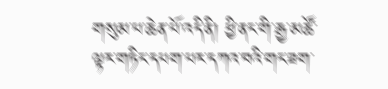གསུམ་པ་ཆེན་པོ་འདི་ནི། ཕྱི་ནང་གི་རྒྱ་མཚོ་ལྟར་གཏིང་དཔག་པར་དཀའ་བའི་གང་ཟག་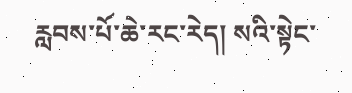རླབས་པོ་ཆེ་རང་རེད། སའི་སྟེང་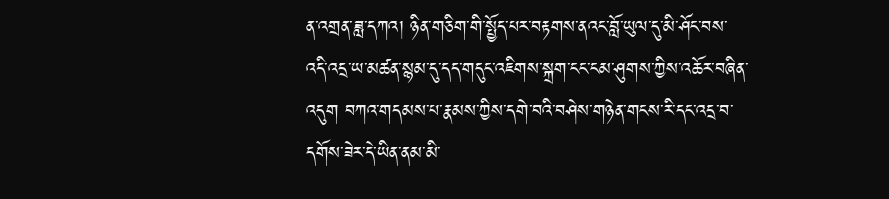ན་འགྲན་ཟླ་དཀའ། ཉིན་གཅིག་གི་སྤྱོད་པར་བརྟགས་ནའང་བློ་ཡུལ་དུ་མི་ཤོང་བས་འདི་འདྲ་ཡ་མཚན་སྙམ་དུ་དད་གདུང་འཇིགས་སྐྲག་ངང་ངམ་ཤུགས་ཀྱིས་འཆོར་བཞིན་འདུག བཀའ་གདམས་པ་རྣམས་ཀྱིས་དགེ་བའི་བཤེས་གཉེན་གངས་རི་དང་འདྲ་བ་དགོས་ཟེར་དེ་ཡིན་ནམ་མི་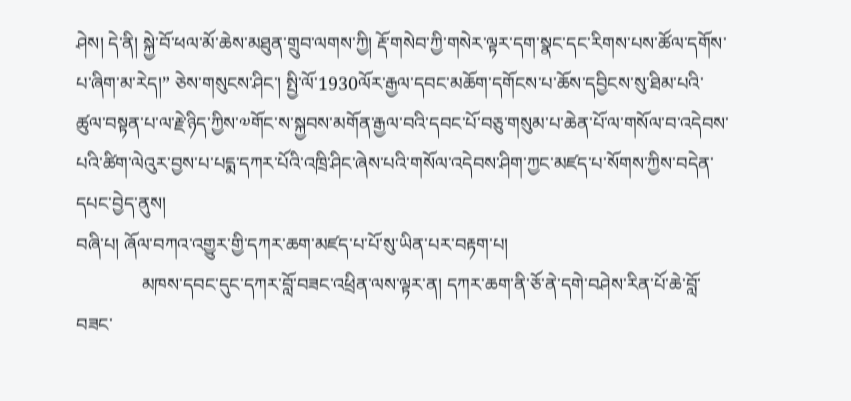ཤེས། དེ་ནི། སྐྱེ་བོ་ཕལ་མོ་ཆེས་མཐུན་གྲུབ་ལགས་ཀྱི། རྡོ་གསེབ་ཀྱི་གསེར་ལྟར་དག་སྣང་དང་རིགས་པས་ཚོལ་དགོས་པ་ཞིག་མ་རེད།” ཅེས་གསུངས་ཤིང་། སྤྱི་ལོ་1930ལོར་རྒྱལ་དབང་མཆོག་དགོངས་པ་ཆོས་དབྱིངས་སུ་ཐིམ་པའི་ཚུལ་བསྟན་པ་ལ་རྗེ་ཉིད་ཀྱིས་༧གོང་ས་སྐྱབས་མགོན་རྒྱལ་བའི་དབང་པོ་བཅུ་གསུམ་པ་ཆེན་པོ་ལ་གསོལ་བ་འདེབས་པའི་ཚིག་ལེའུར་བྱས་པ་པདྨ་དཀར་པོའི་འཁྲི་ཤིང་ཞེས་པའི་གསོལ་འདེབས་ཤིག་ཀྱང་མཛད་པ་སོགས་ཀྱིས་བདེན་དཔང་བྱེད་ནུས།
བཞི་པ། ཞོལ་བཀའ་འགྱུར་གྱི་དཀར་ཆག་མཛད་པ་པོ་སུ་ཡིན་པར་བརྟག་པ།
              མཁས་དབང་དུང་དཀར་བློ་བཟང་འཕྲིན་ལས་ལྟར་ན། དཀར་ཆག་ནི་ཅོ་ནེ་དགེ་བཤེས་རིན་པོ་ཆེ་བློ་བཟང་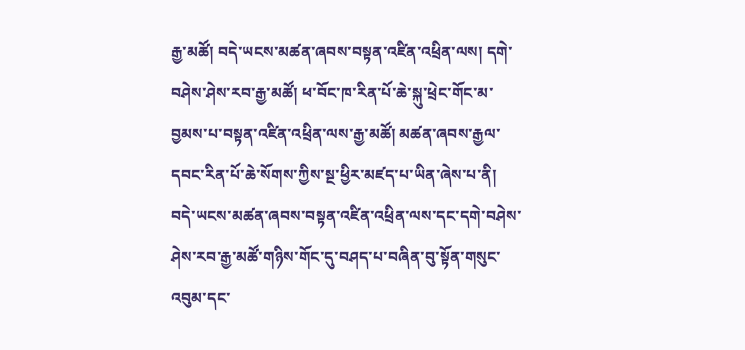རྒྱ་མཚོ། བདེ་ཡངས་མཚན་ཞབས་བསྟན་འཛིན་འཕྲིན་ལས། དགེ་བཤེས་ཤེས་རབ་རྒྱ་མཚོ། ཕ་བོང་ཁ་རིན་པོ་ཆེ་སྐུ་ཕྲེང་གོང་མ་བྱམས་པ་བསྟན་འཛིན་འཕྲིན་ལས་རྒྱ་མཚོ། མཚན་ཞབས་རྒྱལ་དབང་རིན་པོ་ཆེ་སོགས་ཀྱིས་སྔ་ཕྱིར་མཛད་པ་ཡིན་ཞེས་པ་ནི། བདེ་ཡངས་མཚན་ཞབས་བསྟན་འཛིན་འཕྲིན་ལས་དང་དགེ་བཤེས་ཤེས་རབ་རྒྱ་མཚོ་གཉིས་གོང་དུ་བཤད་པ་བཞིན་བུ་སྟོན་གསུང་འབུམ་དང་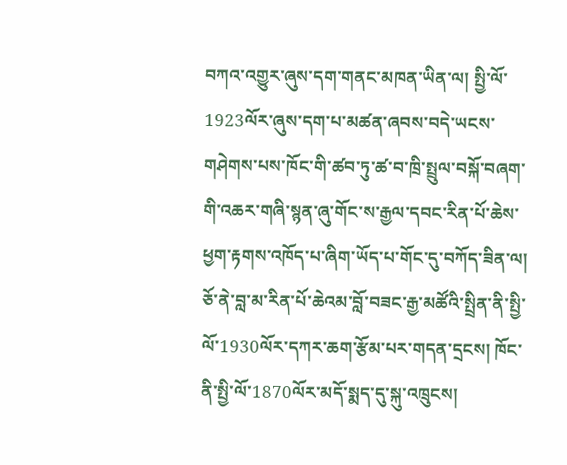བཀའ་འགྱུར་ཞུས་དག་གནང་མཁན་ཡིན་ལ། སྤྱི་ལོ་1923ལོར་ཞུས་དག་པ་མཚན་ཞབས་བདེ་ཡངས་གཤེགས་པས་ཁོང་གི་ཚབ་ཏུ་ཚ་བ་ཁྲི་སྤྲུལ་བསྐོ་བཞག་གི་འཆར་གཞི་སྙན་ཞུ་གོང་ས་རྒྱལ་དབང་རིན་པོ་ཆེས་ཕྱག་རྟགས་འཁོད་པ་ཞིག་ཡོད་པ་གོང་དུ་བཀོད་ཟིན་ལ། ཅོ་ནེ་བླ་མ་རིན་པོ་ཆེའམ་བློ་བཟང་རྒྱ་མཚོའི་སྤྲིན་ནི་སྤྱི་ལོ་1930ལོར་དཀར་ཆག་རྩོམ་པར་གདན་དྲངས། ཁོང་ནི་སྤྱི་ལོ་1870ལོར་མདོ་སྨད་དུ་སྐུ་འཁྲུངས།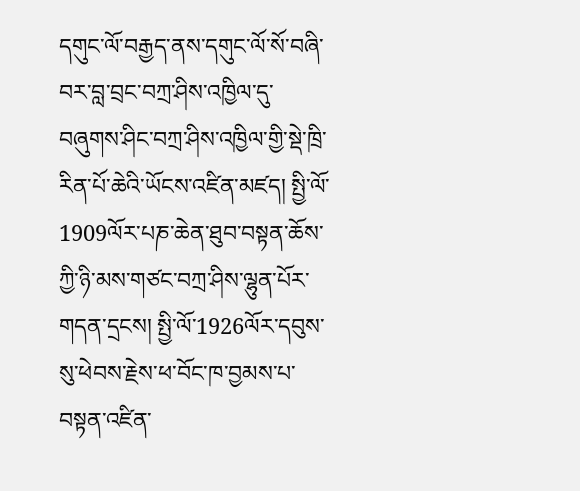དགུང་ལོ་བརྒྱད་ནས་དགུང་ལོ་སོ་བཞི་བར་བླ་བྲང་བཀྲ་ཤིས་འཁྱིལ་དུ་བཞུགས་ཤིང་བཀྲ་ཤིས་འཁྱིལ་གྱི་སྡེ་ཁྲི་རིན་པོ་ཆེའི་ཡོངས་འཛིན་མཛད། སྤྱི་ལོ་1909ལོར་པཎ་ཆེན་ཐུབ་བསྟན་ཆོས་ཀྱི་ཉི་མས་གཙང་བཀྲ་ཤིས་ལྷུན་པོར་གདན་དྲངས། སྤྱི་ལོ་1926ལོར་དབུས་སུ་ཕེབས་རྗེས་ཕ་བོང་ཁ་བྱམས་པ་བསྟན་འཛིན་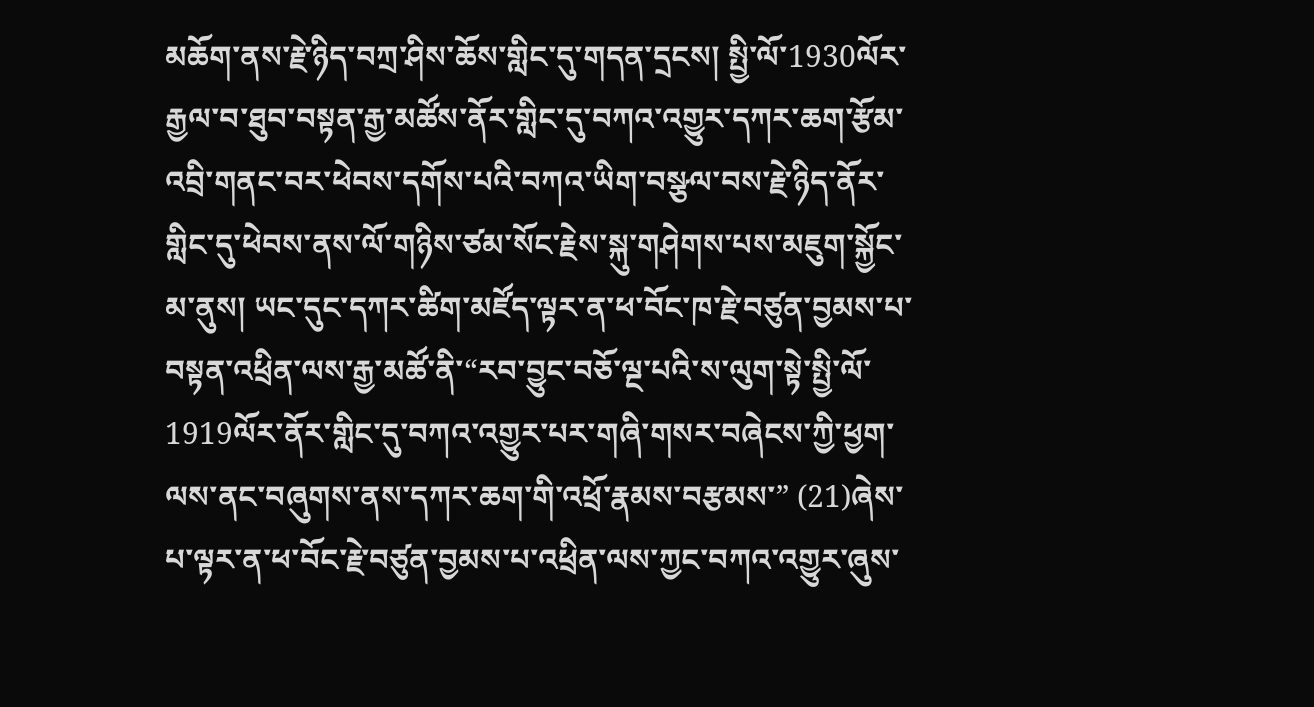མཆོག་ནས་རྗེ་ཉིད་བཀྲ་ཤིས་ཆོས་གླིང་དུ་གདན་དྲངས། སྤྱི་ལོ་1930ལོར་རྒྱལ་བ་ཐུབ་བསྟན་རྒྱ་མཚོས་ནོར་གླིང་དུ་བཀའ་འགྱུར་དཀར་ཆག་རྩོམ་འབྲི་གནང་བར་ཕེབས་དགོས་པའི་བཀའ་ཡིག་བསྩལ་བས་རྗེ་ཉིད་ནོར་གླིང་དུ་ཕེབས་ནས་ལོ་གཉིས་ཙམ་སོང་རྗེས་སྐུ་གཤེགས་པས་མཇུག་སྐྱོང་མ་ནུས། ཡང་དུང་དཀར་ཚིག་མཛོད་ལྟར་ན་ཕ་བོང་ཁ་རྗེ་བཙུན་བྱམས་པ་བསྟན་འཕྲིན་ལས་རྒྱ་མཚོ་ནི་“རབ་བྱུང་བཅོ་ལྔ་པའི་ས་ལུག་སྟེ་སྤྱི་ལོ་1919ལོར་ནོར་གླིང་དུ་བཀའ་འགྱུར་པར་གཞི་གསར་བཞེངས་ཀྱི་ཕྱག་ལས་ནང་བཞུགས་ནས་དཀར་ཆག་གི་འཕྲོ་རྣམས་བརྩམས་” (21)ཞེས་པ་ལྟར་ན་ཕ་བོང་རྗེ་བཙུན་བྱམས་པ་འཕྲིན་ལས་ཀྱང་བཀའ་འགྱུར་ཞུས་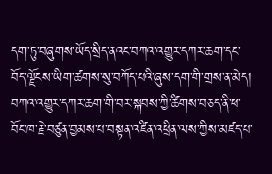དག་ཏུ་བཞུགས་ཡོད་སྲིད་ནའང་བཀའ་འགྱུར་དཀར་ཆག་དང་བོད་ལྗོངས་ཡིག་ཚགས་སུ་བཀོད་པའི་ཞུས་དག་གི་གྲས་ན་མེད། བཀའ་འགྱུར་དཀར་ཆག་གི་བར་སྐབས་ཀྱི་ཚིགས་བཅད་ནི་ཕ་བོང་ཁ་རྗེ་བཙུན་བྱམས་པ་བསྟན་འཛིན་འཕྲིན་ལས་ཀྱིས་མཛད་པ་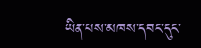ཡིན་པས་མཁས་དབང་དུང་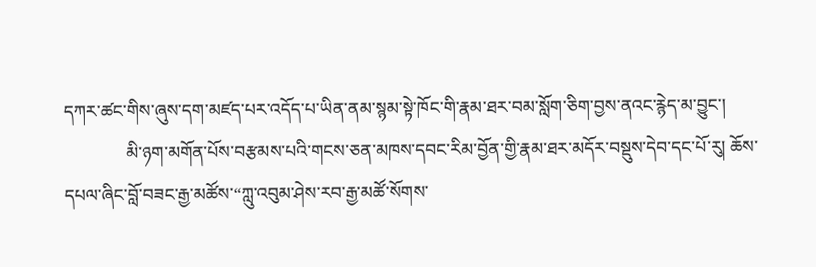དཀར་ཚང་གིས་ཞུས་དག་མཛད་པར་འདོད་པ་ཡིན་ནམ་སྙམ་སྟེ་ཁོང་གི་རྣམ་ཐར་བམ་སློག་ཅིག་བྱས་ནའང་རྙེད་མ་བྱུང་།
              མི་ཉག་མགོན་པོས་བརྩམས་པའི་གངས་ཅན་མཁས་དབང་རིམ་བྱོན་གྱི་རྣམ་ཐར་མདོར་བསྡུས་དེབ་དང་པོ་རུ། ཆོས་དཔལ་ཞིང་བློ་བཟང་རྒྱ་མཚོས་“ཀླུ་འབུམ་ཤེས་རབ་རྒྱ་མཚོ་སོགས་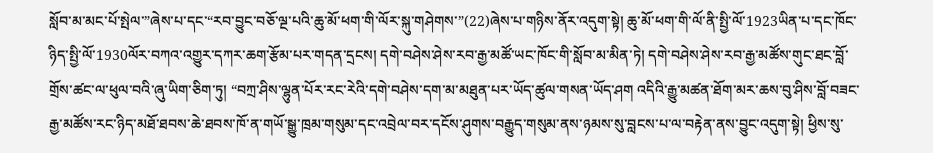སློབ་མ་མང་པོ་སྤེལ་”ཞེས་པ་དང་“རབ་བྱུང་བཅོ་ལྔ་པའི་ཆུ་མོ་ཕག་གི་ལོར་སྐུ་གཤེགས་”(22)ཞེས་པ་གཉིས་ནོར་འདུག་སྟེ། ཆུ་མོ་ཕག་གི་ལོ་ནི་སྤྱི་ལོ་1923ཡིན་པ་དང་ཁོང་ཉིད་སྤྱི་ལོ་1930ལོར་བཀའ་འགྱུར་དཀར་ཆག་རྩོམ་པར་གདན་དྲངས། དགེ་བཤེས་ཤེས་རབ་རྒྱ་མཚོ་ཡང་ཁོང་གི་སློབ་མ་མིན་ཏེ། དགེ་བཤེས་ཤེས་རབ་རྒྱ་མཚོས་གུང་ཐང་བློ་གྲོས་ཚང་ལ་ཕུལ་བའི་ཞུ་ཡིག་ཅིག་ཏུ། “བཀྲ་ཤིས་ལྷུན་པོར་རང་རེའི་དགེ་བཤེས་དག་མ་མཐུན་པར་ཡོད་ཚུལ་གསན་ཡོད་ཤག འདིའི་རྒྱུ་མཚན་ཐོག་མར་ཆས་བུ་ཤིས་བློ་བཟང་རྒྱ་མཚོས་རང་ཉིད་མཐོ་ཐབས་ཆེ་ཐབས་ཁོ་ན་གཡོ་སྒྱུ་ཁྲམ་གསུམ་དང་འབྲེལ་བར་དངོས་ཤུགས་བརྒྱུད་གསུམ་ནས་ཉམས་སུ་བླངས་པ་ལ་བརྟེན་ནས་བྱུང་འདུག་སྟེ། ཕྱིས་སུ་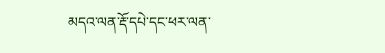མདའ་ལན་རྡོ་དཔེ་དང་ཕར་ལན་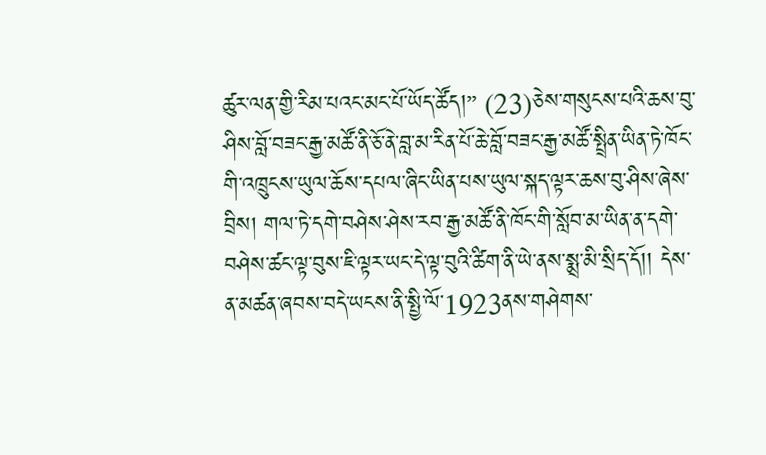ཚུར་ལན་གྱི་རིམ་པའང་མང་པོ་ཡོད་ཚོད།” (23)ཅེས་གསུངས་པའི་ཆས་བུ་ཤིས་བློ་བཟང་རྒྱ་མཚོ་ནི་ཅོ་ནེ་བླ་མ་རིན་པོ་ཆེ་བློ་བཟང་རྒྱ་མཚོ་སྤྲིན་ཡིན་ཏེ་ཁོང་གི་འཁྲུངས་ཡུལ་ཆོས་དཔལ་ཞིང་ཡིན་པས་ཡུལ་སྐད་ལྟར་ཆས་བུ་ཤིས་ཞེས་བྲིས། གལ་ཏེ་དགེ་བཤེས་ཤེས་རབ་རྒྱ་མཚོ་ནི་ཁོང་གི་སློབ་མ་ཡིན་ན་དགེ་བཤེས་ཚང་ལྟ་བུས་ཇི་ལྟར་ཡང་དེ་ལྟ་བུའི་ཚིག་ནི་ཡེ་ནས་སྨྲ་མི་སྲིད་དོ།། དེས་ན་མཚན་ཞབས་བདེ་ཡངས་ནི་སྤྱི་ལོ་1923ནས་གཤེགས་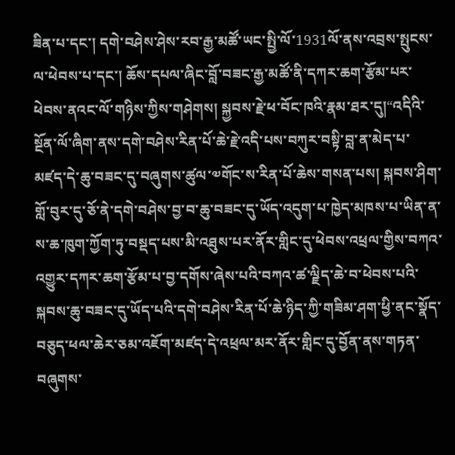ཟིན་པ་དང་། དགེ་བཤེས་ཤེས་རབ་རྒྱ་མཚོ་ཡང་སྤྱི་ལོ་1931ལོ་ནས་འབྲས་སྤུངས་ལ་ཕེབས་པ་དང་། ཆོས་དཔལ་ཞིང་བློ་བཟང་རྒྱ་མཚོ་ནི་དཀར་ཆག་རྩོམ་པར་ཕེབས་ནའང་ལོ་གཉིས་ཀྱིས་གཤེགས། སྐྱབས་རྗེ་ཕ་བོང་ཁའི་རྣམ་ཐར་དུ།“འདིའི་སྔོན་ལོ་ཞིག་ནས་དགེ་བཤེས་རིན་པོ་ཆེ་རྗེ་འདི་པས་བཀུར་བསྟི་བླ་ན་མེད་པ་མཛད་དེ་ཆུ་བཟང་དུ་བཞུགས་ཚུལ་༧གོང་ས་རིན་པོ་ཆེས་གསན་པས། སྐབས་ཤིག་གློ་བུར་དུ་ཅོ་ནེ་དགེ་བཤེས་བྱ་བ་ཆུ་བཟང་དུ་ཡོད་འདུག་པ་ཁྱེད་མཁས་པ་ཡིན་ན་ས་ཆ་ཁུག་ཀྱོག་ཏུ་བསྡད་པས་མི་འཐུས་པར་ནོར་གླིང་དུ་ཕེབས་འཕྲལ་གྱིས་བཀའ་འགྱུར་དཀར་ཆག་རྩོམ་པ་བྱ་དགོས་ཞེས་པའི་བཀའ་ཚ་ལྗིད་ཆེ་བ་ཕེབས་པའི་སྐབས་ཆུ་བཟང་དུ་ཡོད་པའི་དགེ་བཤེས་རིན་པོ་ཆེ་ཉིད་ཀྱི་གཟིམ་ཤག་ཕྱི་ནང་སྣོད་བཅུད་ཕལ་ཆེར་ཅམ་འཇོག་མཛད་དེ་འཕྲལ་མར་ནོར་གླིང་དུ་བྱོན་ནས་གཏན་བཞུགས་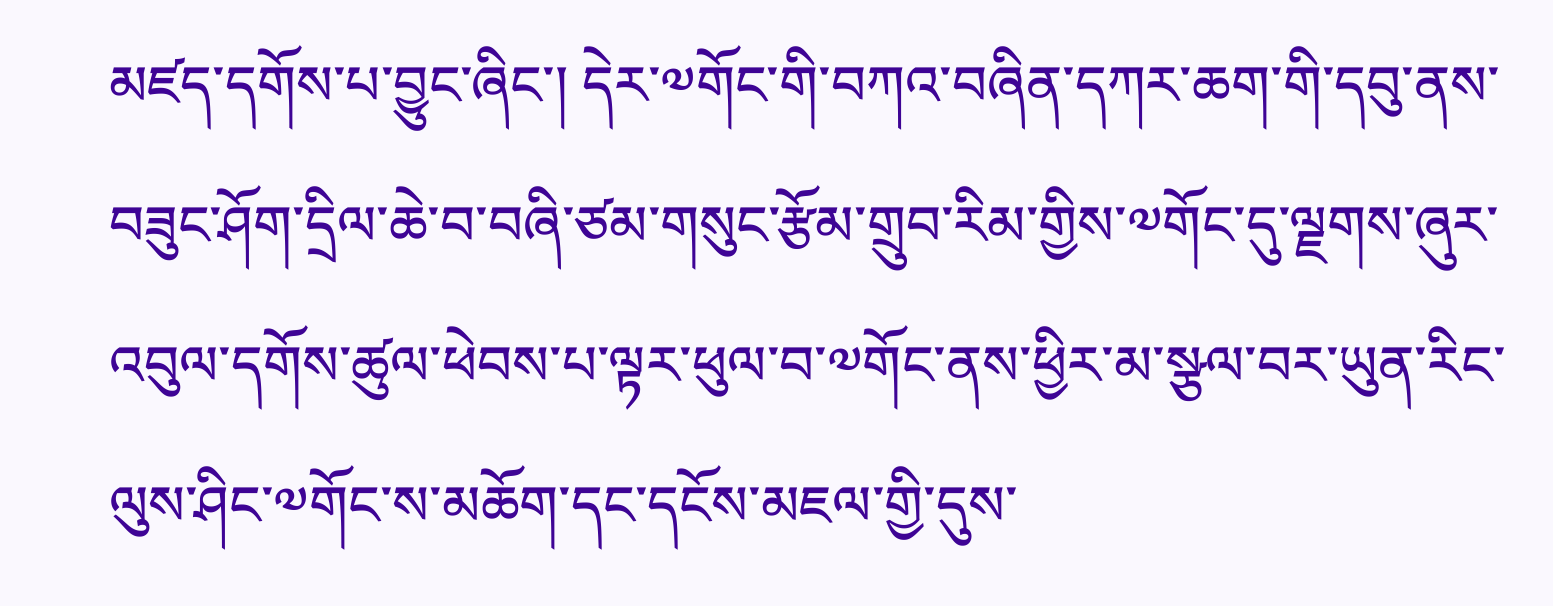མཛད་དགོས་པ་བྱུང་ཞིང་། དེར་༧གོང་གི་བཀའ་བཞིན་དཀར་ཆག་གི་དབུ་ནས་བཟུང་ཤོག་དྲིལ་ཆེ་བ་བཞི་ཙམ་གསུང་རྩོམ་གྲུབ་རིམ་གྱིས་༧གོང་དུ་ལྗགས་ཞུར་འབུལ་དགོས་ཚུལ་ཕེབས་པ་ལྟར་ཕུལ་བ་༧གོང་ནས་ཕྱིར་མ་སྩལ་བར་ཡུན་རིང་ལུས་ཤིང་༧གོང་ས་མཆོག་དང་དངོས་མཇལ་གྱི་དུས་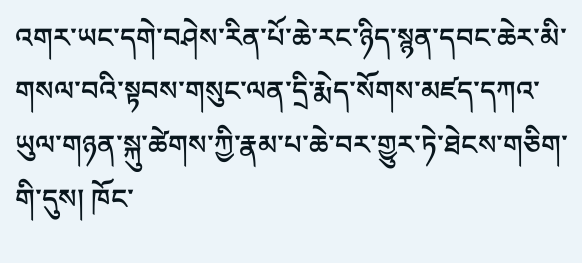འགར་ཡང་དགེ་བཤེས་རིན་པོ་ཆེ་རང་ཉིད་སྙན་དབང་ཆེར་མི་གསལ་བའི་སྟབས་གསུང་ལན་དྲི་རྨེད་སོགས་མཛད་དཀའ་ཡུལ་གཉན་སྐུ་ཚེགས་ཀྱི་རྣམ་པ་ཆེ་བར་གྱུར་ཏེ་ཐེངས་གཅིག་གི་དུས། ཁོང་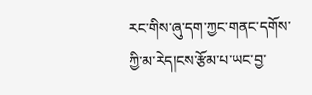རང་གིས་ཞུ་དག་ཀྱང་གནང་དགོས་ཀྱི་མ་རེད།ངས་རྩོམ་པ་ཡང་བྱ་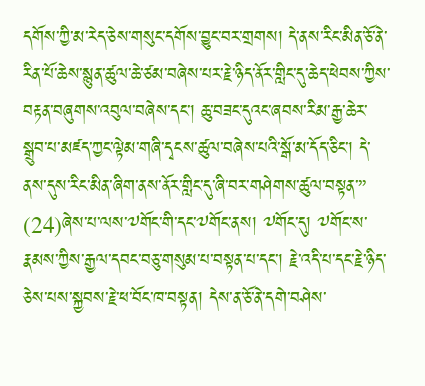དགོས་ཀྱི་མ་རེད་ཅེས་གསུང་དགོས་བྱུང་བར་གྲགས། དེ་ནས་རིང་མིན་ཅོ་ནེ་རིན་པོ་ཆེས་སྙུན་ཚུལ་ཆེ་ཙམ་བཞེས་པར་རྗེ་ཉིད་ནོར་གླིང་དུ་ཆེད་ཕེབས་ཀྱིས་བརྟན་བཞུགས་འབུལ་བཞེས་དང་། ཆུ་བཟང་དུའང་ཞབས་རིམ་རྒྱ་ཆེར་སྒྲུབ་པ་མཛད་ཀྱང་ལྟེམ་གཞི་དྭངས་ཚུལ་བཞེས་པའི་སྒོ་མ་དོད་ཅིང་། དེ་ནས་དུས་རིང་མིན་ཞིག་ནས་ནོར་གླིང་དུ་ཞི་བར་གཤེགས་ཚུལ་བསྟན་” (24)ཞེས་པ་ལས་༧གོང་གི་དང་༧གོང་ནས། ༧གོང་དུ། ༧གོང་ས་རྣམས་ཀྱིས་རྒྱལ་དབང་བཅུ་གསུམ་པ་བསྟན་པ་དང་། རྗེ་འདི་པ་དང་རྗེ་ཉིད་ཅེས་པས་སྐྱབས་རྗེ་ཕ་བོང་ཁ་བསྟན། དེས་ན་ཅོ་ནེ་དགེ་བཤེས་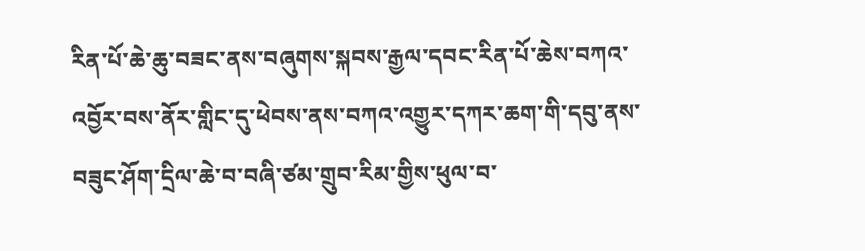རིན་པོ་ཆེ་ཆུ་བཟང་ནས་བཞུགས་སྐབས་རྒྱལ་དབང་རིན་པོ་ཆེས་བཀའ་འབྱོར་བས་ནོར་གླིང་དུ་ཕེབས་ནས་བཀའ་འགྱུར་དཀར་ཆག་གི་དབུ་ནས་བཟུང་ཤོག་དྲིལ་ཆེ་བ་བཞི་ཙམ་གྲུབ་རིམ་གྱིས་ཕུལ་བ་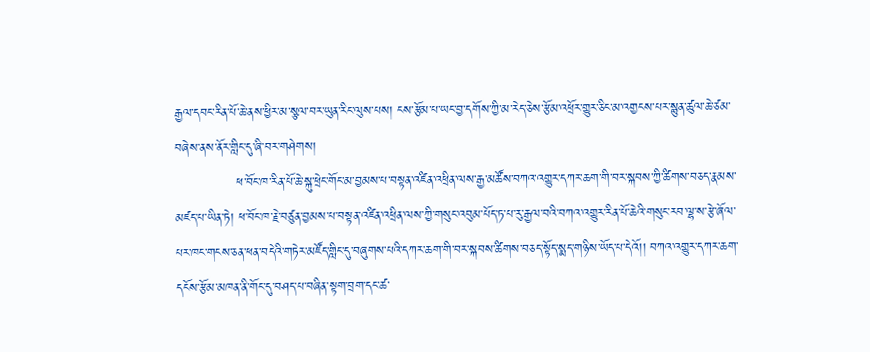རྒྱལ་དབང་རིན་པོ་ཆེ་ནས་ཕྱིར་མ་སྩལ་བར་ཡུན་རིང་ལུས་པས། ངས་རྩོམ་པ་ཡང་བྱ་དགོས་ཀྱི་མ་རེད་ཅེས་རྩོམ་འཕྲོར་གྱུར་ཅིང་མ་འགྱངས་པར་སྙུན་ཚུལ་ཆེ་ཙམ་བཞེས་ནས་ནོར་གླིང་དུ་ཞི་བར་གཤེགས།
              ཕ་བོང་ཁ་རིན་པོ་ཆེ་སྐུ་ཕྲེང་གོང་མ་བྱམས་པ་བསྟན་འཛིན་འཕྲིན་ལས་རྒྱ་མཚོས་བཀའ་འགྱུར་དཀར་ཆག་གི་བར་སྐབས་ཀྱི་ཚིགས་བཅད་རྣམས་མཛད་པ་ཡིན་ཏེ། ཕ་བོང་ཁ་རྗེ་བཙུན་བྱམས་པ་བསྟན་འཛིན་འཕྲིན་ལས་ཀྱི་གསུང་འབུམ་པོད་ཏ་པ་རུ་རྒྱལ་བའི་བཀའ་འགྱུར་རིན་པོ་ཆེའི་གསུང་རབ་ལྷ་ས་རྩེ་ཞོལ་པར་ཁང་གངས་ཅན་ཕན་བདེའི་གཏེར་མཛོད་གླིང་དུ་བཞུགས་པའི་དཀར་ཆག་གི་བར་སྐབས་ཚིགས་བཅད་སྟོད་སྨད་གཉིས་ཡོད་པ་དེའོ།། བཀའ་འགྱུར་དཀར་ཆག་དངོས་རྩོམ་མཁན་ནི་གོང་དུ་བཤད་པ་བཞིན་སྟག་བྲག་དང་ཚ་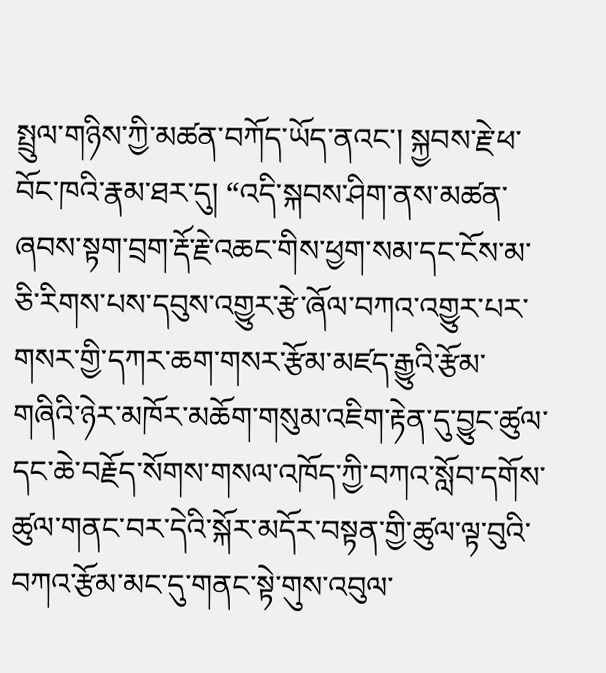སྤྲུལ་གཉིས་ཀྱི་མཚན་བཀོད་ཡོད་ནའང་། སྐྱབས་རྗེ་ཕ་བོང་ཁའི་རྣམ་ཐར་དུ། “འདི་སྐབས་ཤིག་ནས་མཚན་ཞབས་སྟག་བྲག་རྡོ་རྗེ་འཆང་གིས་ཕྱག་སམ་དང་ངོས་མ་ཅི་རིགས་པས་དབུས་འགྱུར་རྩེ་ཞོལ་བཀའ་འགྱུར་པར་གསར་གྱི་དཀར་ཆག་གསར་རྩོམ་མཛད་རྒྱུའི་རྩོམ་གཞིའི་ཉེར་མཁོར་མཆོག་གསུམ་འཇིག་རྟེན་དུ་བྱུང་ཚུལ་དང་ཆེ་བརྗོད་སོགས་གསལ་འཁོད་ཀྱི་བཀའ་སློབ་དགོས་ཚུལ་གནང་བར་དེའི་སྐོར་མདོར་བསྟན་གྱི་ཚུལ་ལྟ་བུའི་བཀའ་རྩོམ་མང་དུ་གནང་སྟེ་གུས་འབུལ་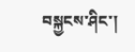བསྐྱངས་ཤིང་།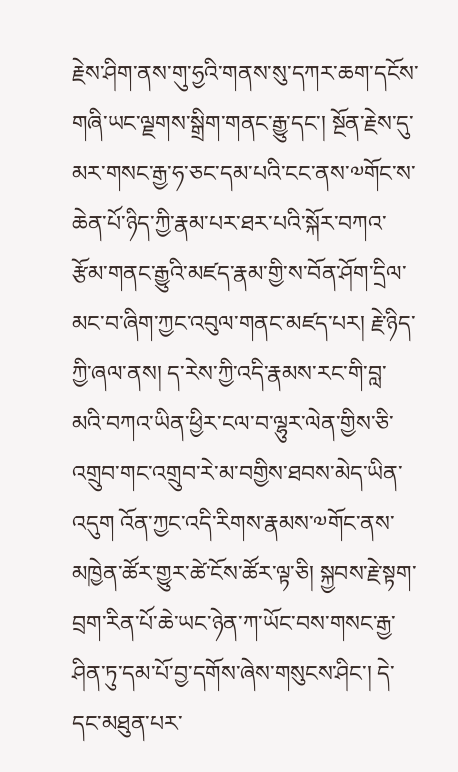རྗེས་ཤིག་ནས་གུ་ཧྱའི་གནས་སུ་དཀར་ཆག་དངོས་གཞི་ཡང་ལྗགས་སྒྲིག་གནང་རྒྱུ་དང་། སྔོན་རྗེས་དུ་མར་གསང་རྒྱ་ཧ་ཅང་དམ་པའི་ངང་ནས་༧གོང་ས་ཆེན་པོ་ཉིད་ཀྱི་རྣམ་པར་ཐར་པའི་སྐོར་བཀའ་རྩོམ་གནང་རྒྱུའི་མཛད་རྣམ་གྱི་ས་བོན་ཤོག་དྲིལ་མང་བ་ཞིག་ཀྱང་འབུལ་གནང་མཛད་པར། རྗེ་ཉིད་ཀྱི་ཞལ་ནས། ད་རེས་ཀྱི་འདི་རྣམས་རང་གི་བླ་མའི་བཀའ་ཡིན་ཕྱིར་ངལ་བ་ལྷུར་ལེན་གྱིས་ཅི་འགྲུབ་གང་འགྲུབ་རེ་མ་བགྱིས་ཐབས་མེད་ཡིན་འདུག འོན་ཀྱང་འདི་རིགས་རྣམས་༧གོང་ནས་མཁྱེན་ཚོར་གྱུར་ཚེ་ངོས་ཚོར་ལྟ་ཅི། སྐྱབས་རྗེ་སྟག་བྲག་རིན་པོ་ཆེ་ཡང་ཉེན་ཀ་ཡོང་བས་གསང་རྒྱ་ཤིན་ཏུ་དམ་པོ་བྱ་དགོས་ཞེས་གསུངས་ཤིང་། དེ་དང་མཐུན་པར་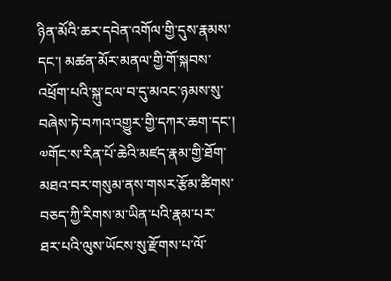ཉིན་མོའི་ཆར་དབེན་འགོལ་གྱི་དུས་རྣམས་དང་། མཚན་མོར་མནལ་གྱི་གོ་སྐབས་འཕྲོག་པའི་སྐུ་ངལ་བ་དུ་མའང་ཉམས་སུ་བཞེས་ཏེ་བཀའ་འགྱུར་གྱི་དཀར་ཆག་དང་། ༧གོང་ས་རིན་པོ་ཆེའི་མཛད་རྣམ་གྱི་ཐོག་མཐའ་བར་གསུམ་ནས་གསར་རྩོམ་ཚིགས་བཅད་ཀྱི་རིགས་མ་ཡིན་པའི་རྣམ་པར་ཐར་པའི་ལུས་ཡོངས་སུ་རྫོགས་པ་ལོ་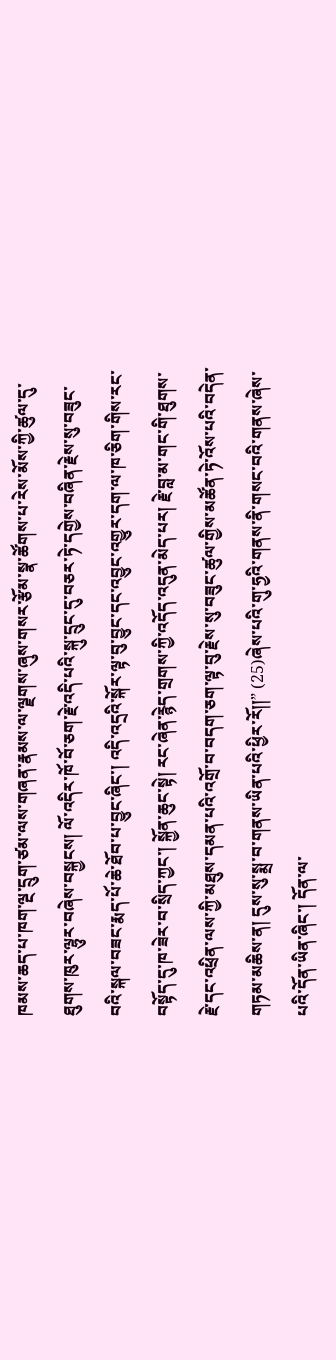ཁམས་ཆད་པ་ཁག་ལྔ་དྲུག་ཙམ་ལས་གཞན་རྣམས་ལ་ལྗགས་ཞུས་གསར་རྩོམ་སྣ་ཚོགས་པ་རེས་མོས་ཀྱི་ཚུལ་དུ་ཐུགས་ཁུར་ལྷུར་བཞེས་བསྐྱངས། ལོ་འདིར་ཁོ་བོ་ཅག་རྗེ་འདི་པའི་སྐུ་དྲུང་དུ་བཅར་ཏེ་དགྱེས་བཞིན་རྗེས་སུ་བཟུང་བའི་སྐལ་བཟང་རྨད་པོ་ཆེ་ཐོབ་པ་བྱུང་ཞིང་། འདི་འདྲའི་སྐོར་ལྟ་བུ་བྱུང་དང་འབྱུང་འགྱུར་དག་ལ་ཁ་ཅིག་གིས་རང་བསྟོད་དུ་ཁ་ཟེར་བ་སྲིད་ཀྱང་། སྐྱོན་ཆུང་སྟེ། རང་ཞེན་རྙེད་གྲགས་ཀྱི་འདོད་འདུན་མེད་པར། རྗེ་བླ་མ་གང་གི་ཐུགས་རྗེ་དང་འཕྲིན་ལས་ཀྱི་མཐུས་དམན་པའི་འགྲོ་བ་བདག་ཅག་ལྟ་བུ་རྗེས་སུ་བཟུང་ཚུལ་གྱིས་མཚོན་ཏེ་འོས་པའི་བདེན་གཏམ་མཆིས་ན། དུས་སུ་སྨྲ་བ་གནས་ཡིན་པའི་ཕྱིར་རོ།།” (25)ཞེས་པའི་གུ་ཧྱའི་གནས་ནི་གསང་བའི་གནས་ཞེས་པའི་དོན་ཡིན་ཞིང་། དོན་ལ་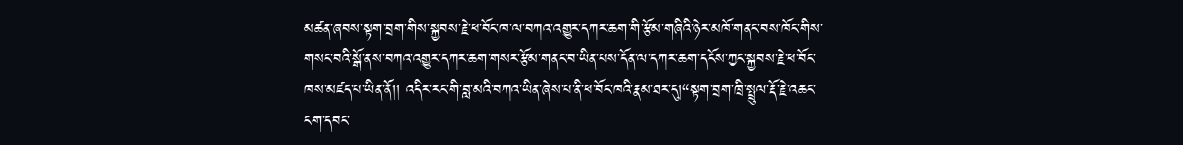མཚན་ཞབས་སྟག་བྲག་གིས་སྐྱབས་རྗེ་ཕ་བོང་ཁ་ལ་བཀའ་འགྱུར་དཀར་ཆག་གི་རྩོམ་གཞིའི་ཉེར་མཁོ་གནང་བས་ཁོང་གིས་གསང་བའི་སྒོ་ནས་བཀའ་འགྱུར་དཀར་ཆག་གསར་རྩོམ་གནང་བ་ཡིན་པས་དོན་ལ་དཀར་ཆག་དངོས་ཀྱང་སྐྱབས་རྗེ་ཕ་བོང་ཁས་མཛད་པ་ཡིན་ནོ།། འདིར་རང་གི་བླ་མའི་བཀའ་ཡིན་ཞེས་པ་ནི་ཕ་བོང་ཁའི་རྣམ་ཐར་དུ།“སྟག་བྲག་ཁྲི་སྤྲུལ་རྡོ་རྗེ་འཆང་ངག་དབང་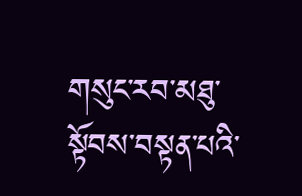གསུང་རབ་མཐུ་སྟོབས་བསྟན་པའི་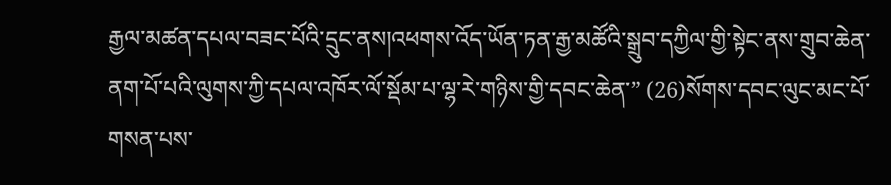རྒྱལ་མཚན་དཔལ་བཟང་པོའི་དྲུང་ནས།འཕགས་འོད་ཡོན་ཏན་རྒྱ་མཚོའི་སྒྲུབ་དཀྱིལ་གྱི་སྟེང་ནས་གྲུབ་ཆེན་ནག་པོ་པའི་ལུགས་ཀྱི་དཔལ་འཁོར་ལོ་སྡོམ་པ་ལྷ་རེ་གཉིས་གྱི་དབང་ཆེན་” (26)སོགས་དབང་ལུང་མང་པོ་གསན་པས་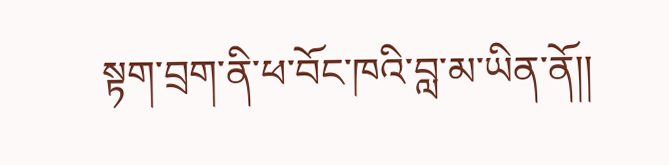སྟག་བྲག་ནི་ཕ་བོང་ཁའི་བླ་མ་ཡིན་ནོ།།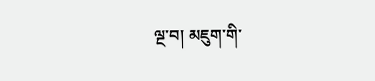ལྔ་བ། མཇུག་གི་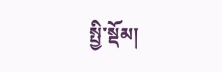སྤྱི་སྡོམ།